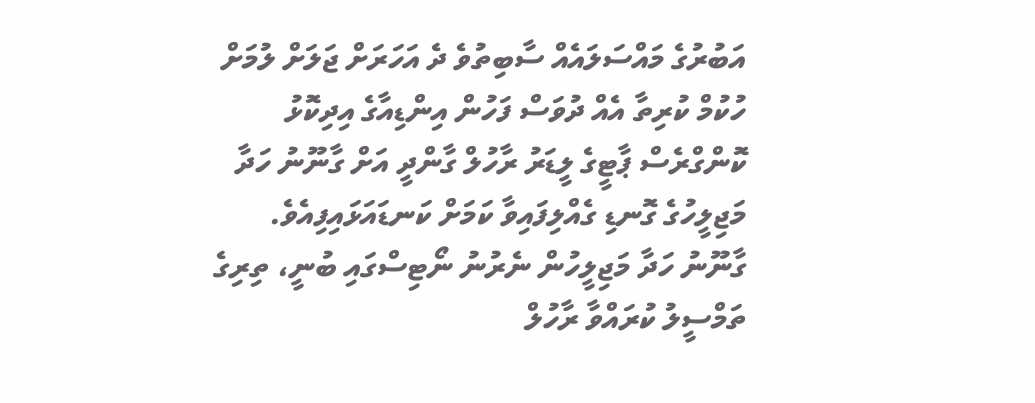އަބުރުގެ މައްސަލައެއް ސާބިތުވެ ދެ އަހަރަށް ޖަލަށް ލުމަށް ހުކުމް ކުރިތާ އެއް ދުވަސް ފަހުން އިންޑިއާގެ އިދިކޮޅު ކޮންގްރެސް ޕާޓީގެ ލީޑަރު ރާހުލް ގާންދީ އަށް ގާނޫނު ހަދާ މަޖިލީހުގެ ގޮނޑި ގެއްލިފައިވާ ކަމަށް ކަނޑައަޅައިފިއެވެ.
ގާނޫނު ހަދާ މަޖިލީހުން ނެރުނު ނޯޓިސްގައި ބުނީ، ތިރިގެ ތަމްސީލު ކުރައްވާ ރާހުލް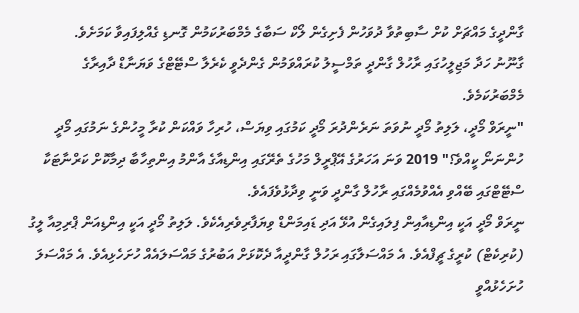ގާންދީގެ މައްޗަށް ކުށް ސާބިތުވާ ދުވަހުން ފެށިގެން ލޯކް ސަބާގެ މެމްބަރުކަމުން ގޮނޑި ގެއްލިފައިވާ ކަމަށެވެ.
ގާނޫނު ހަދާ މަޖިލީހުގައި ރާހުލް ގާންދީ ތަމްސީލު ކުރައްވަމުން ގެންދެވީ ކެރެލާ ސްޓޭޓްގެ ވަޔަނާޑް ދާއިރާގެ މެމްބަރުކަމެވެ.
"ނީރަވް މޯދީ، ލަލިތު މޯދީ ނުވަތަ ނަރެންދުރަ މޯދީ ކަމުގައި ވިޔަސް، ހުރިހާ ވައްކަން ކުރާ މީހުންގެ ނަމުގައި މޯދީ ހުންނަނޯ ކީއްވެ؟" 2019 ވަނަ އަހަރުގެ އޭޕްރީލް މަހުގެ ތެރޭގައި އިންޑިއާގެ އާންމު އިންތިހާބާ ދިމާކޮށް ކަރްނާޓަކާ ސްޓޭޓްގައި ބޭއްވި އެއްވުމެއްގައި ރާހުލް ގާންދީ ވަނީ ވިދާޅުވެފައެވެ.
ނީރަވް މޯދީ އަކީ އިންޑިއާއިން ފިލައިގެން އުޅޭ އަދި ޑައިމަންޑް ވިޔަފާރިވެރިއެކެވެ. ލަލިތު މޯދީ އަކީ އިންޑިއަން ޕްރިމިއާ ލީގު (ކުރިކެޓް) ކުރީގެ ޗީފްއެވެ. އެ މައްސަލާގައި ރަހުލް ގާންދީއާ ދެކޮޅަށް އަބުރުގެ މައްސަލައެއް ހުށަހެޅިއެވެ. އެ މައްސަލަ ހުށަހެޅުއްވީ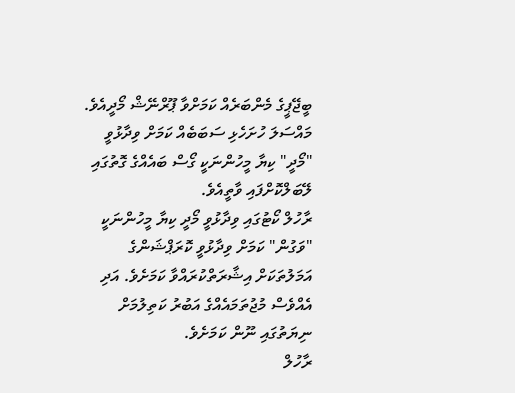ބީޖޭޕީގެ މެންބަރެއް ކަމަށްވާ ޕޫރްނޭޝް މޯދީއެވެ. މައްސަލަ ހުށަހެޅި ސަބަބެއް ކަމަށް ވިދާޅުވީ "މޯދީ" ކިޔާ މީހުންނަކީ ގޯސް ބައެއްގެ ގޮތުގައި ލޭބަލްކޮށްފައި ވާތީއެވެ.
ރާހުލް ކޯޓުގައި ވިދާޅުވީ މޯދީ ކިޔާ މީހުންނަކީ "ވަގުން" ކަމަށް ވިދާޅުވީ ކޮރަޕްޝަންގެ އަމަލުތަކަށް އިޝާރަތްކުރައްވާ ކަމަށެވެ. އަދި އެއްވެސް މުޖުތަމައެއްގެ އަބުރު ކަތިލުމަށް ނިޔަތުގައި ނޫން ކަމަށެވެ.
ރާހުލް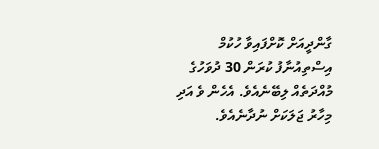ގާންދީއަށް ކޮށްފައިވާ ހުކުމް އިސްތިއުނާފު ކުރަން 30 ދުވަހުގެ މުއްދަތެއް ލިބޭނެއެވެ. އެހެން ވެ އަދި މިހާރު ޖަލަކަށް ނުދާނެއެވެ.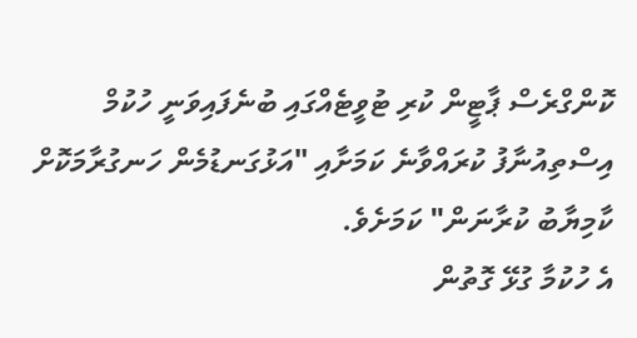ކޮންގްރެސް ޕާޓީން ކުރި ޓުވީޓެއްގައި ބުނެފައިވަނީ ހުކުމް އިސްތިއުނާފު ކުރައްވާނެ ކަމަށާއި "އަޅުގަނޑުމެން ހަނގުރާމަކޮށް ކާމިޔާބު ކުރާނަން" ކަމަށެވެ.
އެ ހުކުމާ ގުޅޭ ގޮތުން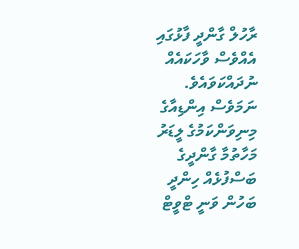ރާހުލް ގާންދީ ފާޅުގައި އެއްވެސް ވާހަކައެއް ނުދައްކަވައެވެ.
ނަމަވެސް އިންޑިއާގެ މިނިވަންކަމުގެ ލީޑަރު މަހާތުމާ ގާންދީގެ ބަސްފުޅެއް ހިންދީ ބަހުން ވަނީ ޓްވީޓް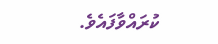ކުރައްވާފައެވެ.